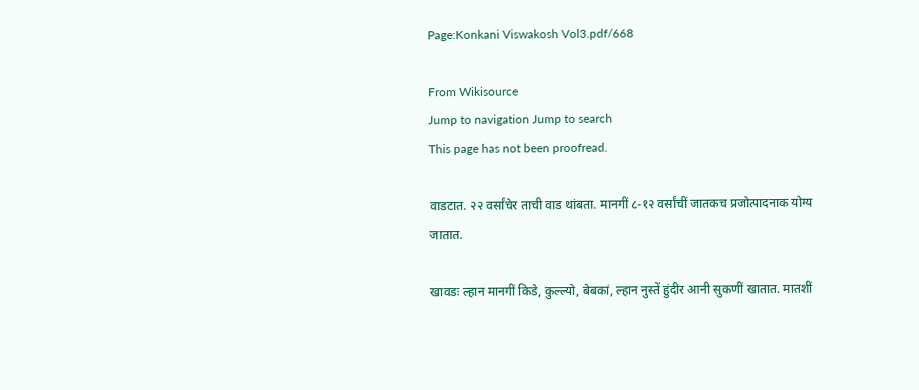Page:Konkani Viswakosh Vol3.pdf/668

From Wikisource
Jump to navigation Jump to search
This page has not been proofread.

वाडटात. २२ वर्सांचेर ताची वाड थांबता. मानगीं ८-१२ वर्सांचीं जातकच प्रजोत्पादनाक योग्य जातात.

खावडः ल्हान मानगीं किडे, कुल्ल्यो, बेबकां, ल्हान नुस्तें हुंदीर आनी सुकणीं खातात. मातशीं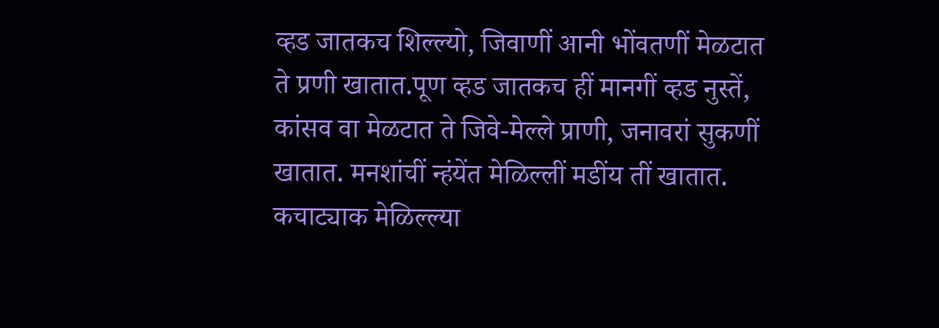व्हड जातकच शिल्ल्यो, जिवाणीं आनी भोंवतणीं मेळटात ते प्रणी खातात.पूण व्हड जातकच हीं मानगीं व्हड नुस्तें, कांसव वा मेळटात ते जिवे-मेल्ले प्राणी, जनावरां सुकणीं खातात. मनशांचीं न्हंयेंत मेळिल्लीं मडींय तीं खातात. कचाट्याक मेळिल्ल्या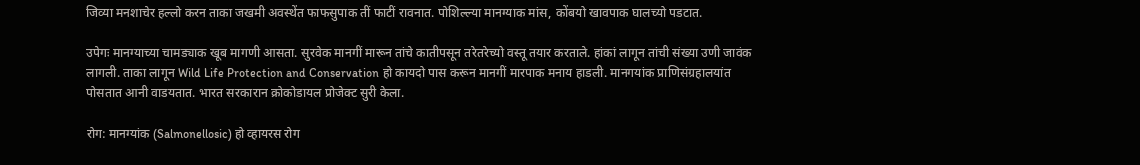जिव्या मनशाचेर हल्लो करन ताका जखमी अवस्थेंत फाफसुपाक तीं फाटीं रावनात. पोशिल्ल्या मानग्याक मांस, कोंबयो खावपाक घालच्यो पडटात.

उपेगः मानग्याच्या चामड्याक खूब मागणी आसता. सुरवेक मानगीं मारून तांचे कातीपसून तरेतरेच्यो वस्तू तयार करताले. हांकां लागून तांची संख्या उणी जावंक लागली. ताका लागून Wild Life Protection and Conservation हो कायदो पास करून मानगीं मारपाक मनाय हाडली. मानगयांक प्राणिसंग्रहालयांत पोसतात आनी वाडयतात. भारत सरकारान क्रोकोडायल प्रोजेक्ट सुरी केला.

रोग: मानग्यांक (Salmonellosic) हो व्हायरस रोग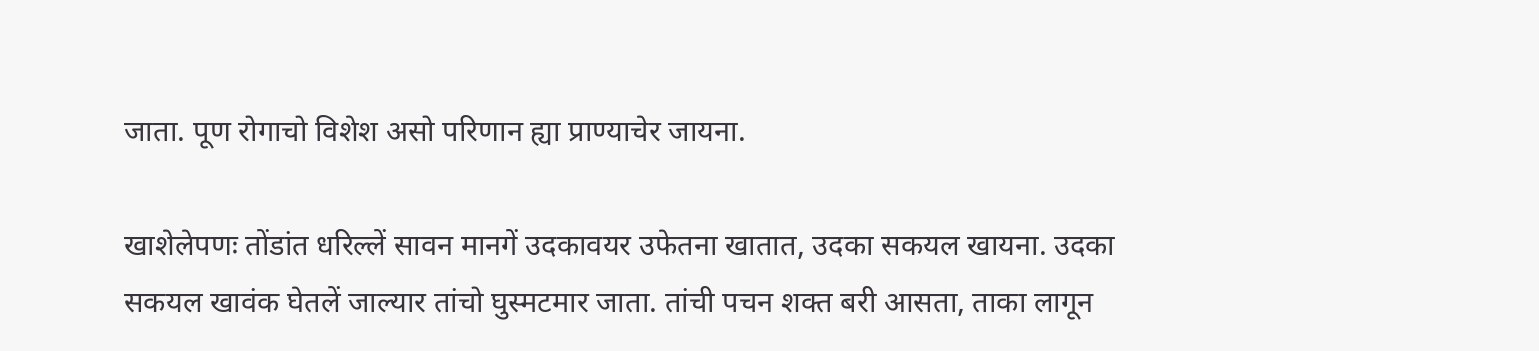जाता. पूण रोगाचो विशेश असो परिणान ह्या प्राण्याचेर जायना.

खाशेलेपणः तोंडांत धरिल्लें सावन मानगें उदकावयर उफेतना खातात, उदका सकयल खायना. उदका सकयल खावंक घेतलें जाल्यार तांचो घुस्मटमार जाता. तांची पचन शक्त बरी आसता, ताका लागून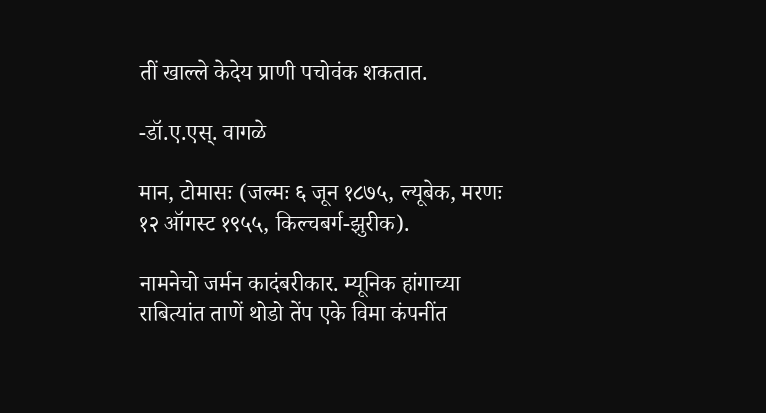तीं खाल्ले केदेय प्राणी पचोवंक शकतात.

-डॉ.ए.एस्. वागळे

मान, टोमासः (जल्मः ६ जून १८७५, ल्यूबेक, मरणः १२ ऑगस्ट १९५५, किल्चबर्ग-झुरीक).

नामनेचो जर्मन कादंबरीकार. म्यूनिक हांगाच्या राबित्यांत ताणें थोडो तेंप एके विमा कंपनींत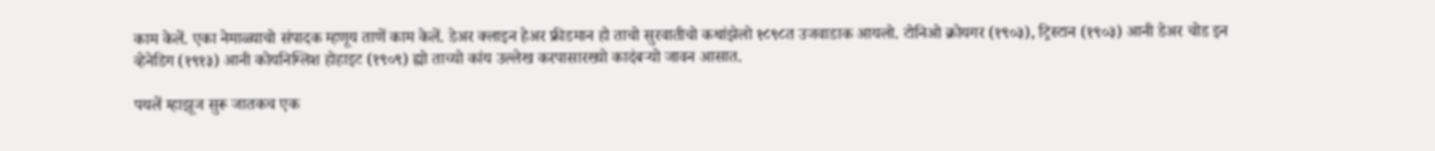काम केलें. एका नेमाळ्याचो संपादक म्हणूय ताणें काम केलें. डेअर क्लाइन हेअर फ्रीडमान हो ताचो सुरवातीचो कथांझेलो १८९८त उजवाडाक आयलो. टोनिओ क्रोयगर ‍(१९०३), ट्रिस्टान (१९०३) आनी डेअर चोड इन व्हेनेडिग (१९१३) आनी कोयनिग्लिश होहाइट (१९०९) ह्यो ताच्यो कांय उल्लेख करपासारख्यो कादंबऱ्यो जावन आसात.

पयलें म्हाझूज सुरू जातकच एक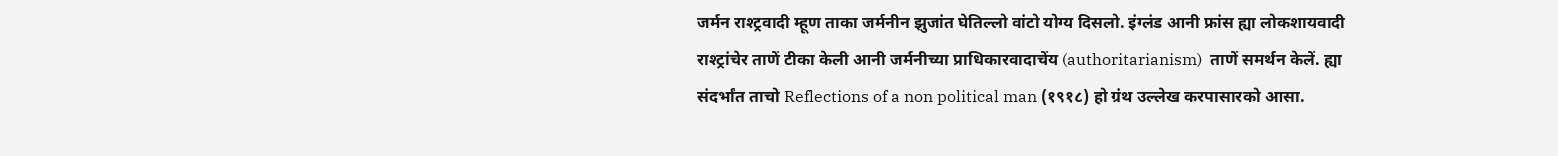जर्मन राश्ट्रवादी म्हूण ताका जर्मनीन झुजांत घेतिल्लो वांटो योग्य दिसलो. इंग्लंड आनी फ्रांस ह्या लोकशायवादी राश्ट्रांचेर ताणें टीका केली आनी जर्मनीच्या प्राधिकारवादाचेंय (authoritarianism)  ताणें समर्थन केलें. ह्या संदर्भांत ताचो Reflections of a non political man (१९१८) हो ग्रंथ उल्लेख करपासारको आसा.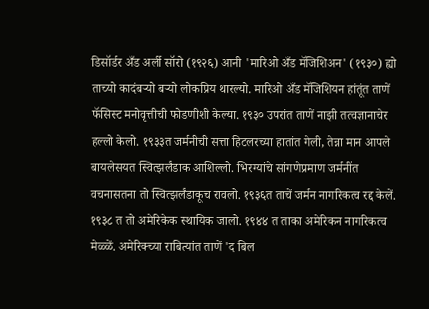डिसॉर्डर अँड अर्ली सॉरो (१९२६) आनी 'मारिओ अँड मॅजिशिअन' (१९३०) ह्यो ताच्यो कादंबऱ्यो बऱ्यो लोकप्रिय थारल्यो. मारिओ अँड मॅजिशियन हांतूंत ताणें फॅसिस्ट मनोवृत्तीची फोडणीशी केल्या. १९३० उपरांत ताणें नाझी तत्वज्ञानाचेर हल्लो केलो. १९३३त जर्मनीची सत्ता हिटलरच्या हातांत गेली, तेन्ना मान आपले बायलेसयत स्वित्झर्लंडाक आशिल्लो. भिरग्यांचे सांगणेप्रमाण जर्मनींत वचनासतना तो स्वित्झर्लंडाकूच रावलो. १९३६त ताचें जर्मन नागरिकत्व रद्द केलें. १९३८ त तो अमेरिकेक स्थायिक जालो. १९४४ त ताका अमेरिकन नागरिकत्व मेळ्ळें. अमेरिक्च्या राबित्यांत ताणें 'द बिल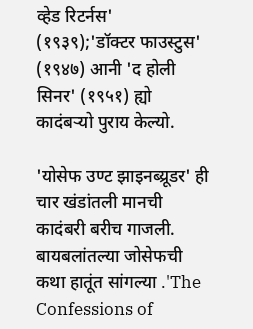व्हेड रिटर्नस' (१९३९);'डॉक्टर फाउस्टुस' (१९४७) आनी 'द होली सिनर' (१९५१) ह्यो कादंबऱ्यो पुराय केल्यो.

'योसेफ उण्ट झाइनब्य्रूडर' ही चार खंडांतली मानची कादंबरी बरीच गाजली. बायबलांतल्या जोसेफची कथा हातूंत सांगल्या .'The Confessions of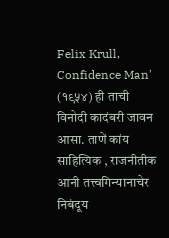Felix Krull, Confidence Man' (१९५४) ही ताची विनोदी कादंबरी जावन आसा. ताणें कांय साहित्यिक , राजनीतीक आनी तत्त्वगिन्यानाचेर निबंदूय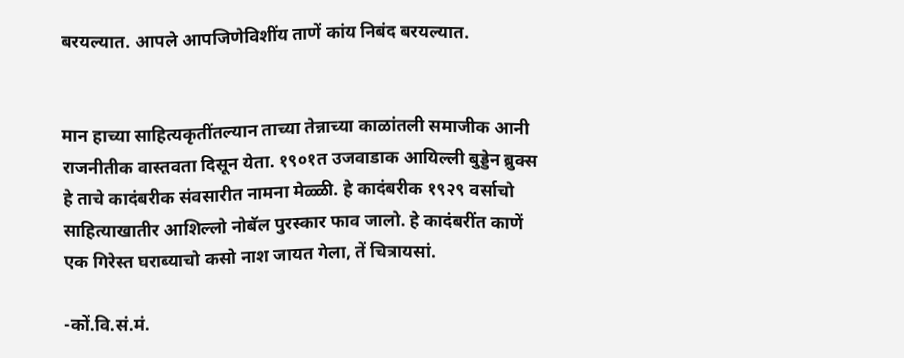बरयल्यात. आपले आपजिणेविशींय ताणें कांय निबंद बरयल्यात.


मान हाच्या साहित्यकृतींतल्यान ताच्या तेन्नाच्या काळांतली समाजीक आनी राजनीतीक वास्तवता दिसून येता. १९०१त उजवाडाक आयिल्ली बुड्डेन ब्रुक्स हे ताचे कादंबरीक संवसारीत नामना मेळ्ळी. हे कादंबरीक १९२९ वर्साचो साहित्याखातीर आशिल्लो नोबॅल पुरस्कार फाव जालो. हे कादंबरींत काणें एक गिरेस्त घराब्याचो कसो नाश जायत गेला, तें चित्रायसां.

-कों.वि.सं.मं.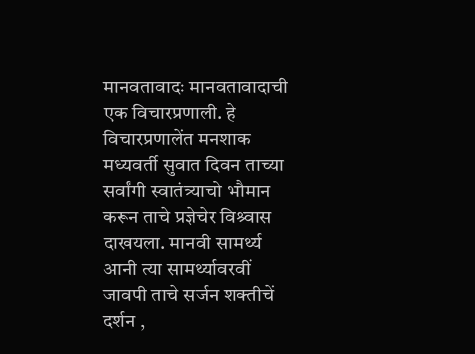मानवतावादः मानवतावादाची एक विचारप्रणाली. हे विचारप्रणालेंत मनशाक मध्यवर्ती सुवात दिवन ताच्या सर्वांगी स्वातंत्र्याचो भौमान करून ताचे प्रज्ञेचेर विश्र्वास दाखयला. मानवी सामर्थ्य आनी त्या सामर्थ्यावरवीं जावपी ताचे सर्जन शक्तीचें दर्शन ,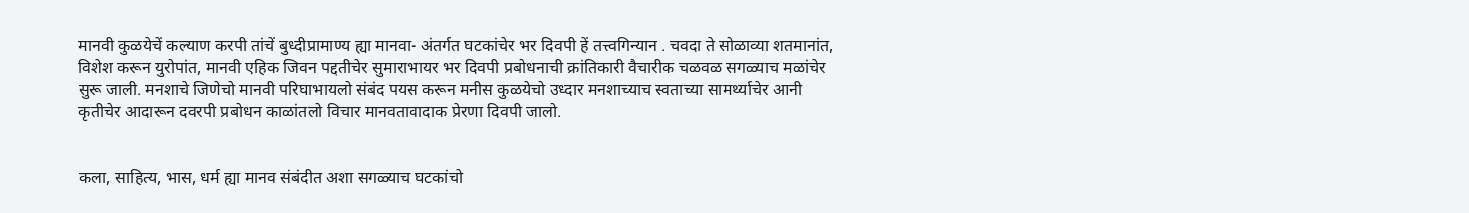मानवी कुळयेचें कल्याण करपी तांचें बुध्दीप्रामाण्य ह्या मानवा- अंतर्गत घटकांचेर भर दिवपी हें तत्त्वगिन्यान . चवदा ते सोळाव्या शतमानांत, विशेश करून युरोपांत, मानवी एहिक जिवन पद्दतीचेर सुमाराभायर भर दिवपी प्रबोधनाची क्रांतिकारी वैचारीक चळवळ सगळ्याच मळांचेर सुरू जाली. मनशाचे जिणेचो मानवी परिघाभायलो संबंद पयस करून मनीस कुळयेचो उध्दार मनशाच्याच स्वताच्या सामर्थ्याचेर आनी कृतीचेर आदारून दवरपी प्रबोधन काळांतलो विचार मानवतावादाक प्रेरणा दिवपी जालो.


कला, साहित्य, भास, धर्म ह्या मानव संबंदीत अशा सगळ्याच घटकांचो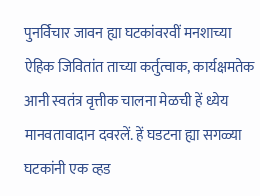पुनर्विचार जावन ह्या घटकांवरवीं मनशाच्या ऐहिक जिवितांत ताच्या कर्तुत्वाक, कार्यक्षमतेक आनी स्वतंत्र वृत्तीक चालना मेळची हें ध्येय मानवतावादान दवरलें. हें घडटना ह्या सगळ्या घटकांनी एक व्हड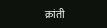क्रांती